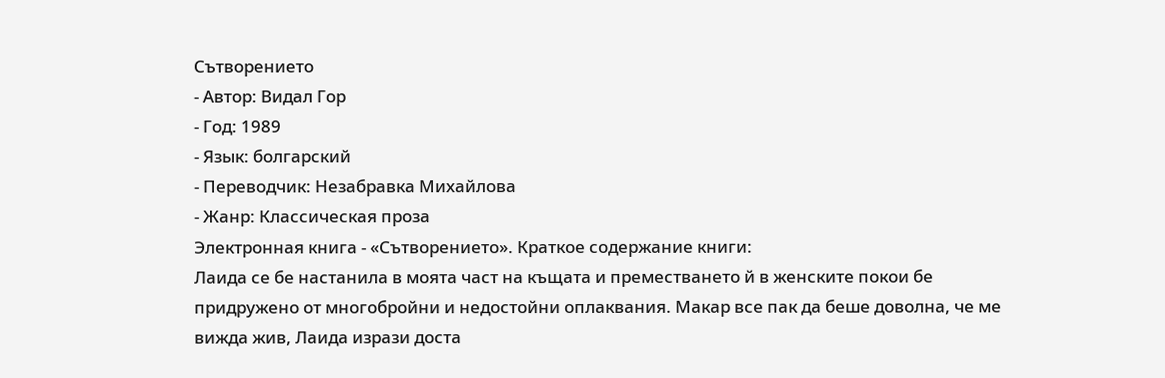Сътворението
- Автор: Видал Гор
- Год: 1989
- Язык: болгарский
- Переводчик: Незабравка Михайлова
- Жанр: Классическая проза
Электронная книга - «Сътворението». Краткое содержание книги:
Лаида се бе настанила в моята част на къщата и преместването й в женските покои бе придружено от многобройни и недостойни оплаквания. Макар все пак да беше доволна, че ме вижда жив, Лаида изрази доста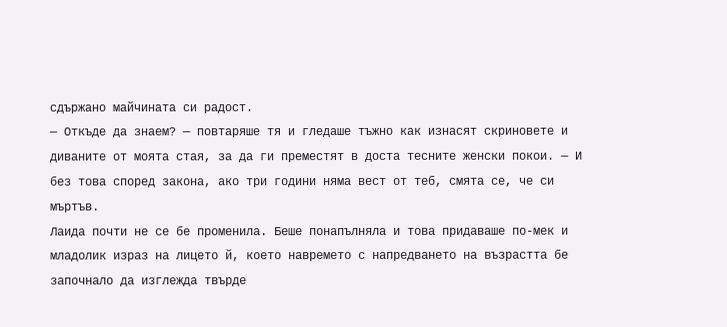сдържано майчината си радост.
— Откъде да знаем? — повтаряше тя и гледаше тъжно как изнасят скриновете и диваните от моята стая, за да ги преместят в доста тесните женски покои. — И без това според закона, ако три години няма вест от теб, смята се, че си мъртъв.
Лаида почти не се бе променила. Беше понапълняла и това придаваше по-мек и младолик израз на лицето й, което навремето с напредването на възрастта бе започнало да изглежда твърде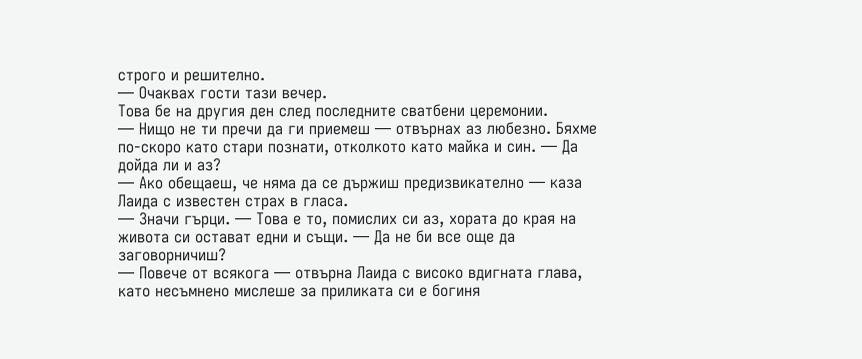строго и решително.
— Очаквах гости тази вечер.
Това бе на другия ден след последните сватбени церемонии.
— Нищо не ти пречи да ги приемеш — отвърнах аз любезно. Бяхме по-скоро като стари познати, отколкото като майка и син. — Да дойда ли и аз?
— Ако обещаеш, че няма да се държиш предизвикателно — каза Лаида с известен страх в гласа.
— Значи гърци. — Това е то, помислих си аз, хората до края на живота си остават едни и същи. — Да не би все още да заговорничиш?
— Повече от всякога — отвърна Лаида с високо вдигната глава, като несъмнено мислеше за приликата си е богиня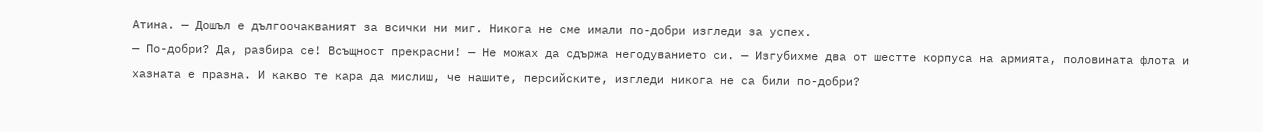Атина. — Дошъл е дългоочакваният за всички ни миг. Никога не сме имали по-добри изгледи за успех.
— По-добри? Да, разбира се! Всъщност прекрасни! — Не можах да сдържа негодуванието си. — Изгубихме два от шестте корпуса на армията, половината флота и хазната е празна. И какво те кара да мислиш, че нашите, персийските, изгледи никога не са били по-добри?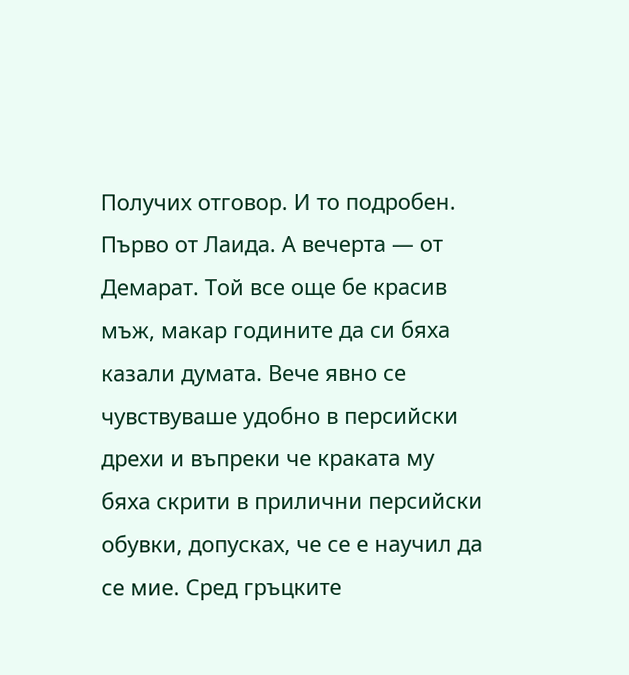Получих отговор. И то подробен. Първо от Лаида. А вечерта — от Демарат. Той все още бе красив мъж, макар годините да си бяха казали думата. Вече явно се чувствуваше удобно в персийски дрехи и въпреки че краката му бяха скрити в прилични персийски обувки, допусках, че се е научил да се мие. Сред гръцките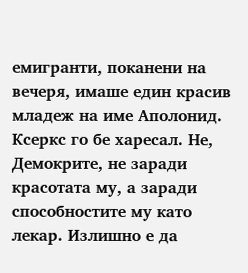емигранти, поканени на вечеря, имаше един красив младеж на име Аполонид. Ксеркс го бе харесал. Не, Демокрите, не заради красотата му, а заради способностите му като лекар. Излишно е да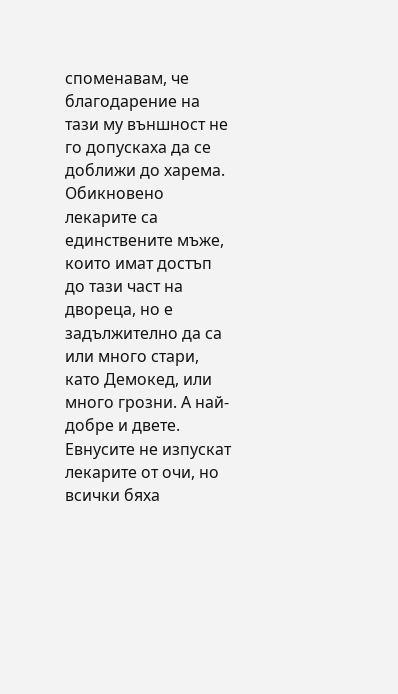споменавам, че благодарение на тази му външност не го допускаха да се доближи до харема. Обикновено лекарите са единствените мъже, които имат достъп до тази част на двореца, но е задължително да са или много стари, като Демокед, или много грозни. А най-добре и двете. Евнусите не изпускат лекарите от очи, но всички бяха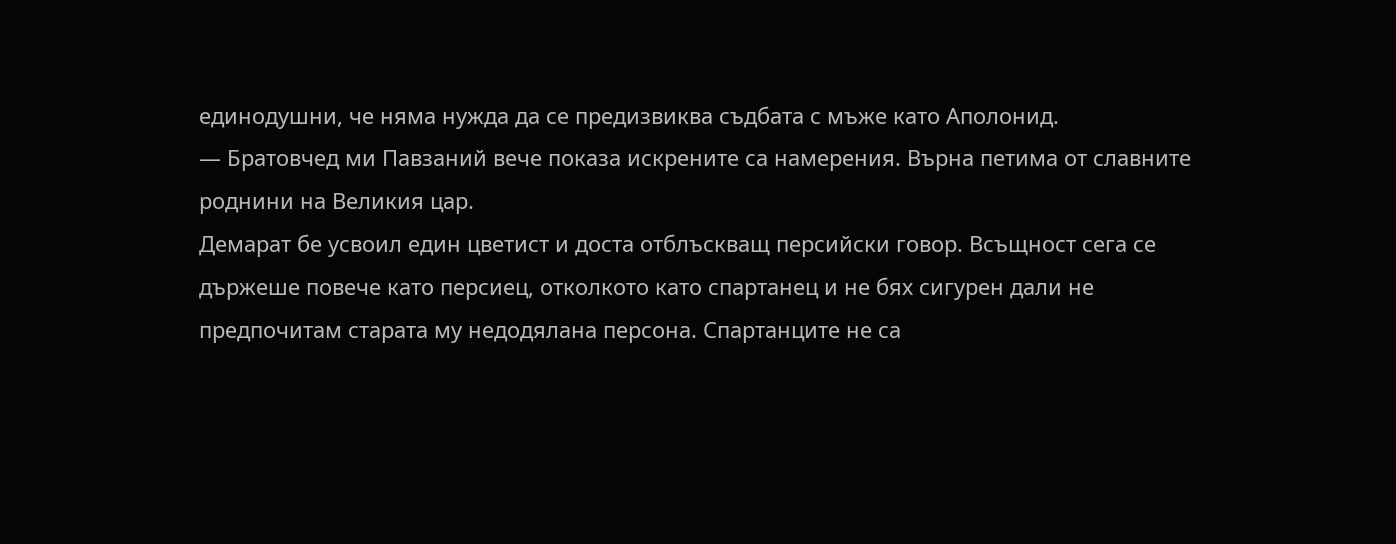единодушни, че няма нужда да се предизвиква съдбата с мъже като Аполонид.
— Братовчед ми Павзаний вече показа искрените са намерения. Върна петима от славните роднини на Великия цар.
Демарат бе усвоил един цветист и доста отблъскващ персийски говор. Всъщност сега се държеше повече като персиец, отколкото като спартанец и не бях сигурен дали не предпочитам старата му недодялана персона. Спартанците не са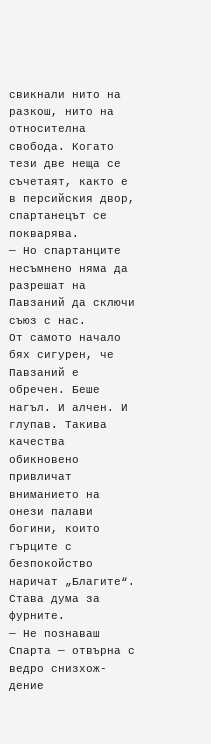свикнали нито на разкош, нито на относителна свобода. Когато тези две неща се съчетаят, както е в персийския двор, спартанецът се покварява.
— Но спартанците несъмнено няма да разрешат на Павзаний да сключи съюз с нас.
От самото начало бях сигурен, че Павзаний е обречен. Беше нагъл. И алчен. И глупав. Такива качества обикновено привличат вниманието на онези палави богини, които гърците с безпокойство наричат „Благите“. Става дума за фурните.
— Не познаваш Спарта — отвърна с ведро снизхож-дение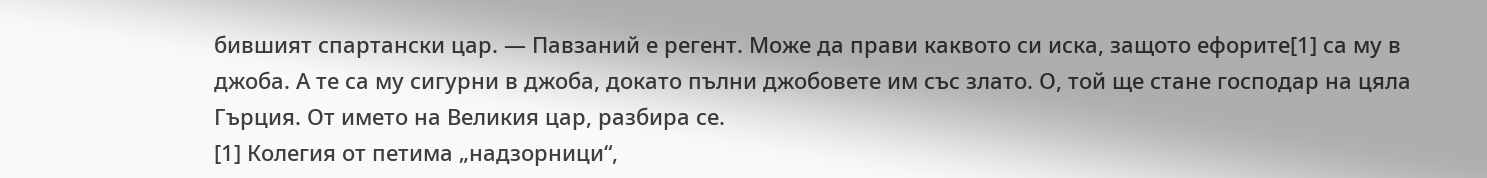бившият спартански цар. — Павзаний е регент. Може да прави каквото си иска, защото ефорите[1] са му в джоба. А те са му сигурни в джоба, докато пълни джобовете им със злато. О, той ще стане господар на цяла Гърция. От името на Великия цар, разбира се.
[1] Колегия от петима „надзорници“,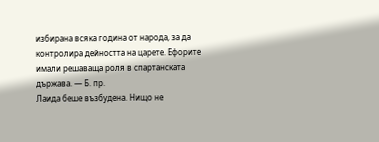избирана всяка година от народа, за да контролира дейността на царете. Ефорите имали решаваща роля в спартанската държава. — Б. пр.
Лаида беше възбудена. Нищо не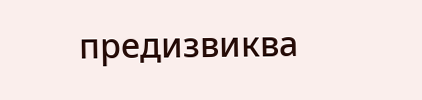предизвиква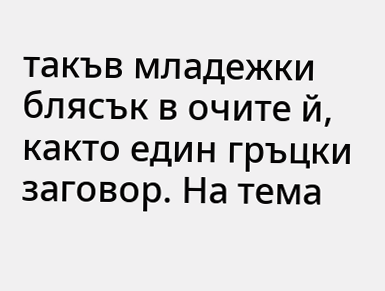такъв младежки блясък в очите й, както един гръцки заговор. На тема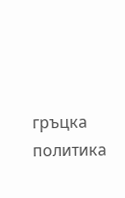гръцка политика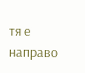тя е направо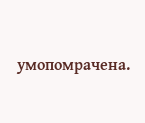умопомрачена.